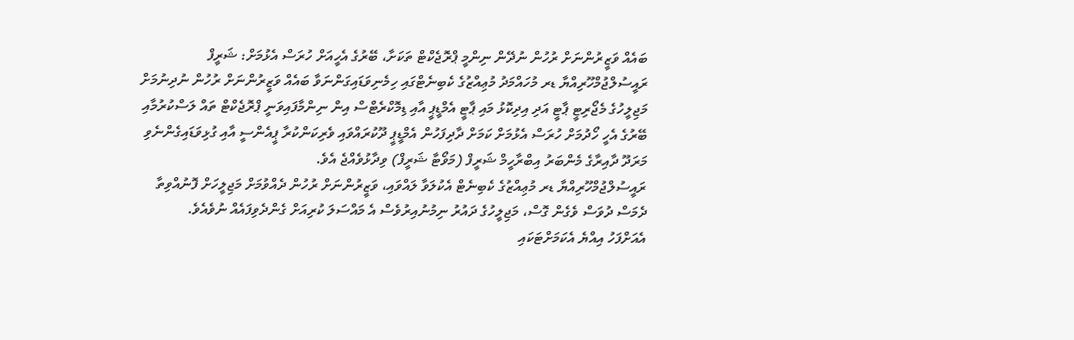ބައެއް ވަޒީރުންނަށް ރުހުން ނުދޭން ނިންމީ ޕްރޮޖެކްޓް ތަކަށާ، ބޭރުގެ އެހީއަށް ހުރަސް އެޅުމަށް: ޝަރީފް
ރައީސުލްޖުމްހޫރިއްޔާ ޑރ މުހައްމަދު މުޢިއްޒުގެ ކެބިނެޓްގައި ހިމެނިވަޑައިގަންނަވާ ބައެއް ވަޒީރުންނަށް ރުހުން ނުދިނުމަށް މަޖިލީހުގެ މެޖޯރިޓީ ޕާޓީ އަދި އިދިކޮޅު މައި ޕާޓީ އެމްޑީޕީ އާއި ޑިމޮކްރެޓްސް އިން ނިންމާފައިވަނީ ޕްރޮޖެކްޓް ތައް ލަސްކުރުމާއި ބޭރުގެ އެހީ ހޯދުމަށް ހުރަސް އެޅުމަށް ކަމަށް ދާދިފަހުން އެމްޑީޕީ ދޫކުރައްވައި ވެރިކަންކުރާ ޕީއެންސީ އާއި ގުޅިވަޑައިގެންނެވި މަރަދޫ ދާއިރާގެ މެންބަރު އިބްރާހީމް ޝަރީފް (މަވޯޓާ ޝަރީފް) ވިދާޅުވެއްޖެ އެވެ.
ރައީސުލްޖުމްހޫރިއްޔާ ޑރ މުޢިއްޒުގެ ކެބިނެޓް އެކުލަވާ ލައްވައި، ވަޒީރުންނަށް ރުހުން ދެއްވުމަށް މަޖިލީހަށް ފޮނުއްވިތާ ދެމަސް ދުވަސް ވެގެން ގޮސް، މަޖިލީހުގެ ދައުރު ނިމުނުއިރުވެސް އެ މައްސަލަ ކުރިއަށް ގެންދެވިފައެއް ނުވެއެވެ.
އެއަށްފަހު އިއްޔެ އެކަމަށްޓަކައި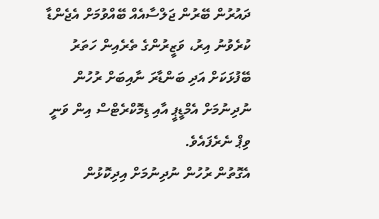ދައުރުން ބޭރުން ޖަލްސާއެއް ބޭއްވުމަށް އެޖެންޑާ ކުރެވުނު އިރު، ވަޒީރުންގެ ތެރެއިން ހަތަރު ބޭފުޅަކަށް އަދި ބަންޑާރަ ނާއިބަށް ރުހުން ނުދިނުމަށް އެމްޑީޕީ އާއި ޑިމޮކްރެޓްސް އިން ވަނީ ވިޕް ނެރެފައެވެ.
އެގޮތުން ރުހުން ނުދިނުމަށް އިދިކޮޅުން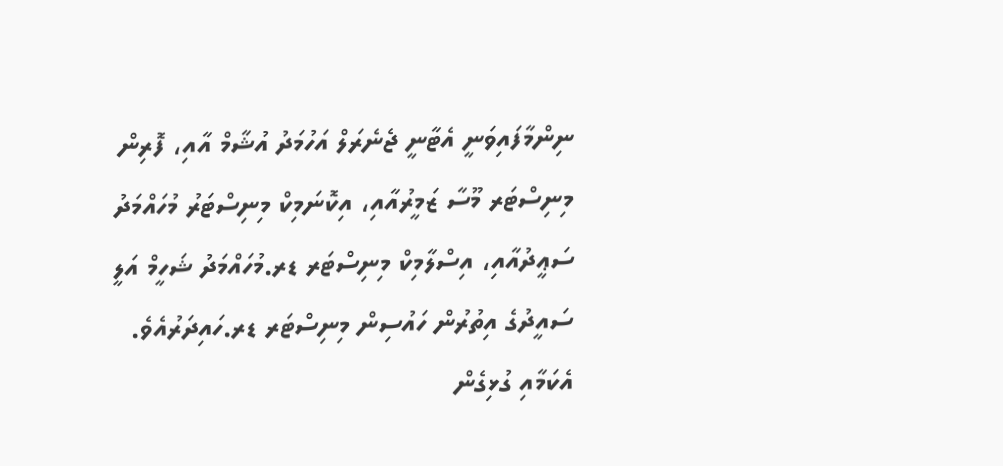ނިންމާފައިވަނީ އެޓާނީ ޖެނެރަލް އަހުމަދު އުޝާމް އާއި، ފޮރިން މިނިސްޓަރ މޫސާ ޒަމީރުއާއި، އިކޮނަމިކް މިނިސްޓަރު މުހައްމަދު ސަޢީދުއާއި، އިސްލާމިކް މިނިސްޓަރ ޑރ.މުހައްމަދު ޝަހީމް އަލީ ސައީދުގެ އިތުރުން ހައުސިން މިނިސްޓަރ ޑރ.ހައިދަރުއެވެ.
އެކަމާއި ގުޅިގެން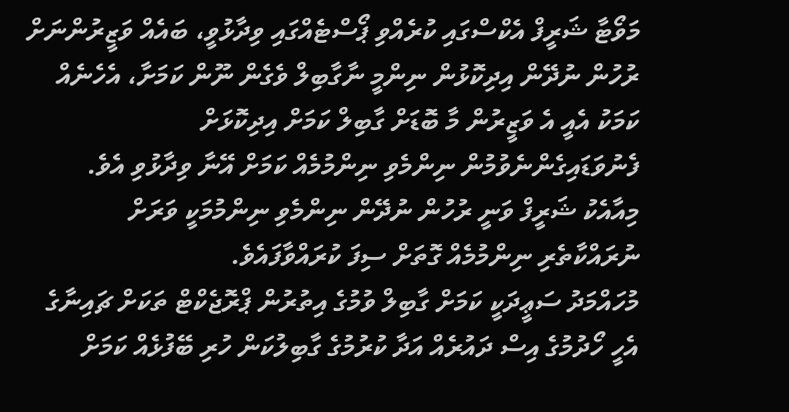މަވޯޓާ ޝަރީފް އެކްސްގައި ކުރެއްވި ޕޯސްޓެއްގައި ވިދާޅުވީ، ބައެއް ވަޒީރުންނަށް ރުހުން ނުދޭން އިދިކޮޅުން ނިންމީ ނާގާބިލް ވެގެން ނޫން ކަމަށާ، އެހެނެއް ކަމަކު އެއީ އެ ވަޒީރުން މާ ބޮޑަށް ގާބިލް ކަމަށް އިދިކޮޅަށް ފެނުވަޑައިގެންނެވުމުން ނިންމެވި ނިންމުމެއް ކަމަށް އޭނާ ވިދާޅުވި އެވެ.
މިއާއެކު ޝަރީފް ވަނީ ރުހުން ނުދޭން ނިންމެވި ނިންމުމަކީ ވަރަށް ނުރައްކާތެރި ނިންމުމެއް ގޮތަށް ސިފަ ކުރައްވާފައެވެ.
މުހައްމަދު ސަޢީދަކީ ކަމަށް ގާބިލް ވުމުގެ އިތުރުން ޕްރޮޖެކްޓް ތަކަށް ޗައިނާގެ އެހީ ހޯދުމުގެ އިސް ދައުރެއް އަދާ ކުރުމުގެ ގާބިލުކަން ހުރި ބޭފުޅެއް ކަމަށް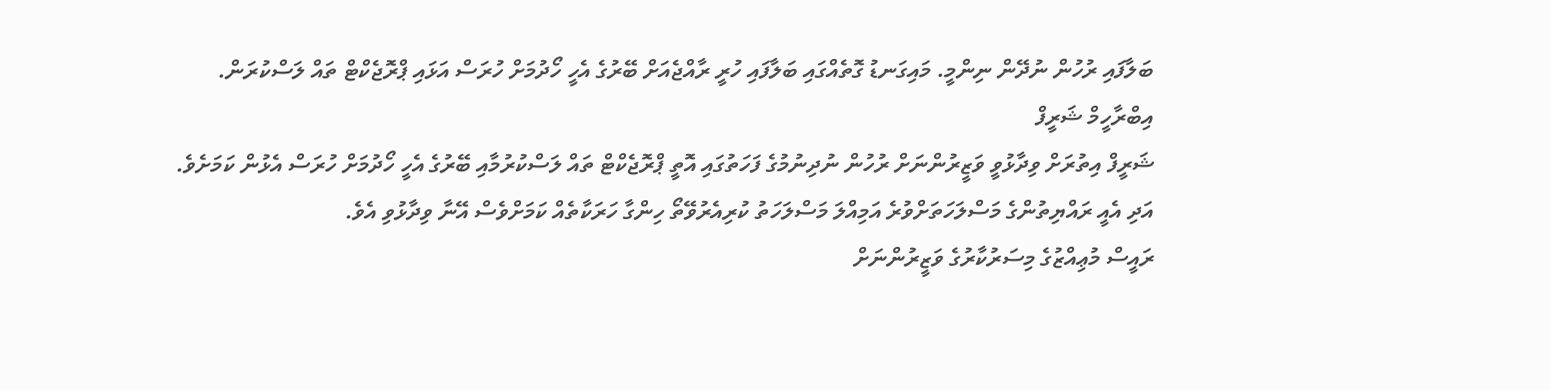ބަލާފައި ރުހުން ނުދޭން ނިންމީ. މައިގަނޑު ގޮތެއްގައި ބަލާފައި ހުރީ ރާއްޖެއަށް ބޭރުގެ އެހީ ހޯދުމަށް ހުރަސް އަޅައި ޕްރޮޖެކްޓް ތައް ލަސްކުރަން.
އިބްރާހީމް ޝަރީފް
ޝަރީފް އިތުރަށް ވިދާޅުވީ ވަޒީރުންނަށް ރުހުން ނުދިނުމުގެ ފަހަތުގައި އޮތީ ޕްރޮޖެކްޓް ތައް ލަސްކުރުމާއި ބޭރުގެ އެހީ ހޯދުމަށް ހުރަސް އެޅުން ކަމަށެވެ.
އަދި އެއީ ރައްޔިތުންގެ މަސްލަހަތަށްވުރެ އަމިއްލަ މަސްލަހަތު ކުރިއެރުވޭތޯ ހިންގާ ހަރަކާތެއް ކަމަށްވެސް އޭނާ ވިދާޅުވި އެވެ.
ރައީސް މުޢިއްޒުގެ މިސަރުކާރުގެ ވަޒީރުންނަށް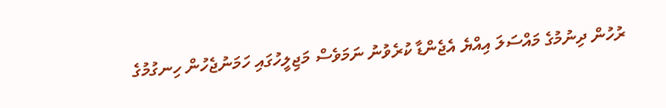ރުހުން ދިނުމުގެ މައްސަލަ އިއްޔެ އެޖެންޑާ ކުރެވުނު ނަމަވެސް މަޖިލީހުގައި ހަމަނުޖެހުން ހިނގުމުގެ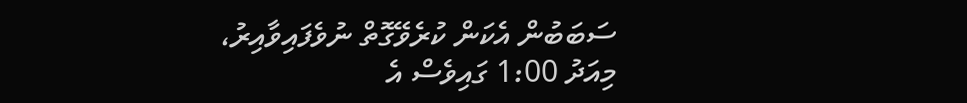ސަބަބުން އެކަން ކުރެވޭގޮތް ނުވެފައިވާއިރު، މިއަދު 1:00 ގައިވެސް އެ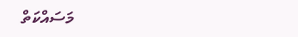މަސައްކަތް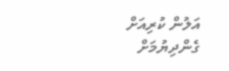އަލުން ކުރިއަށް ގެންދިޔުމަށް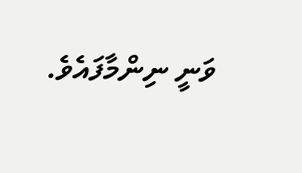ވަނީ ނިންމާފައެވެ.